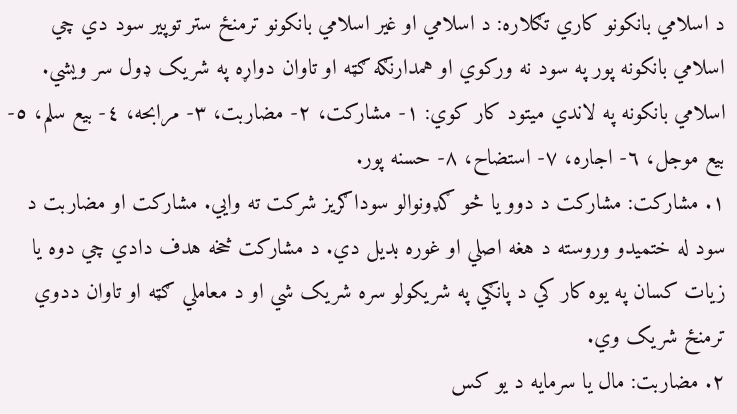د اسلامي بانکونو کاري تګلاره: د اسلامي او غير اسلامي بانکونو ترمنځ ستر توپير سود دي چي اسلامي بانکونه پور په سود نه ورکوي او همدارنګه ګټه او تاوان دواړه په شريک ډول سر ويشي. اسلامي بانکونه په لاندي ميتود کار کوي: ١- مشارکت، ٢- مضاربت، ٣- مرابحه، ٤- بيع سلم، ٥- بيع موجل، ٦- اجاره، ٧- استضاح، ٨- حسنه پور.
١. مشارکت: مشارکت د دوو يا څو ګډونوالو سوداګريز شرکت ته وايي. مشارکت او مضاربت د سود له ختميدو وروسته د هغه اصلي او غوره بديل دي. د مشارکت څخه هدف دادي چي دوه يا زيات کسان په يوه کار کي د پانګي په شريکولو سره شريک شي او د معاملي ګټه او تاوان ددوي ترمنځ شريک وي.
٢. مضاربت: مال يا سرمايه د يو کس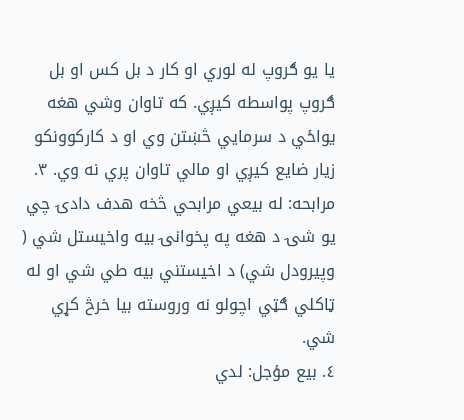يا يو ګروپ له لوري او کار د بل کس او بل ګروپ پواسطه کيږي. که تاوان وشي هغه يواځي د سرمايي څښتن وي او د کارکوونکو زيار ضايع کيږي او مالي تاوان پري نه وي. ٣. مرابحه: له بيعي مرابحي څخه هدف دادۍ چي يو شۍ د هغه په پخوانۍ بيه واخيستل شي ( وپيرودل شي) د اخيستني بيه طي شي او له ټاکلي ګټي اچولو نه وروسته بيا خرڅ کړي شي.
٤. بيع مؤجل: لدي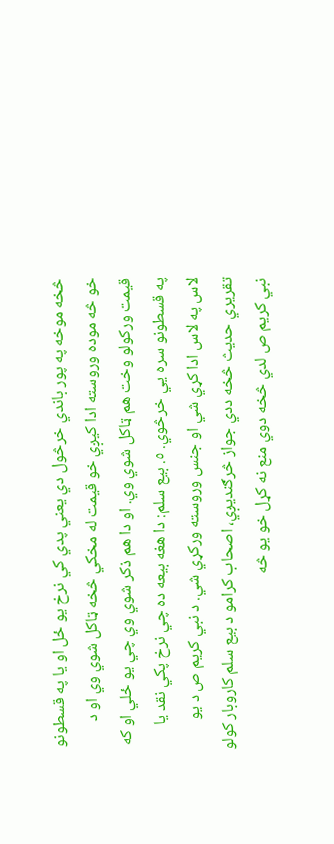څخه موخه په پور باندي خرڅول دي يعني پدي کي نرخ يو ځل او يا په قسطونو خو څه موده وروسته ادا کيږي خو قيمت له مخکي څخه ټاکل شوي وي او د قيمت ورکولو وخت هم ټاکل شوي وي. او دا هم ذکر شوي وي چي يو ځلي او که په قسطونو سره يي خرڅوي. ٥. بيع سلم: دا هغه بيعه ده چي نرخ پکي نقد يا لاس په لاس ادا کړي شي او جنس وروسته ورکړي شي. د نبي کريم ص د يو تقريري حديث څخه ددي جواز څرګنديږي، اصحاب کرامو د بيع سلم کاروبار کولو نبي کريم ص لدي څخه دوي منع نه کړل خو يو څه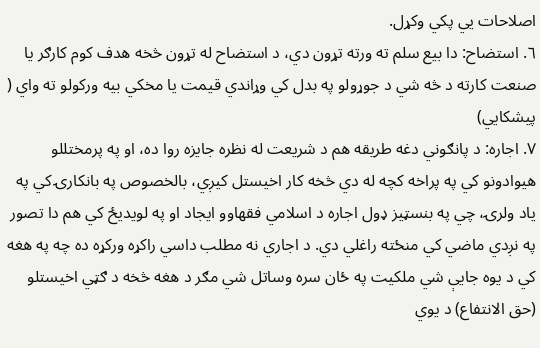اصلاحات يي پکي وکړل.
٦. استضاح: دا بيع سلم ته ورته تړون دي، د استضاح له تړون څخه هدف کوم کارګر يا صنعت کارته د څه شي د جوړولو په بدل کي وړاندي قيمت يا مخکي بيه ورکولو ته واي ( پيشکايي)
٧. اجاره: د پانګوني دغه طريقه هم د شريعت له نظره جايزه روا ده، او په پرمختللو هيوادونو کي په پراخه کچه له دي څخه کار اخيستل کيږي، بالخصوص په بانکارۍ کي په ياد ولرۍ، چي په بنسټيز ډول اجاره د اسلامي فقهاوو ايجاد او په لويديځ کي هم دا تصور په نږدي ماضي کي منځته راغلي دي. د اجاري نه مطلب داسي راکړه ورکړه ده چه په هغه کي د يوه جايې شي ملکيت په ځان سره وساتل شي مګر د هغه څخه د ګټي اخيستلو (حق الانتفاع) د يوي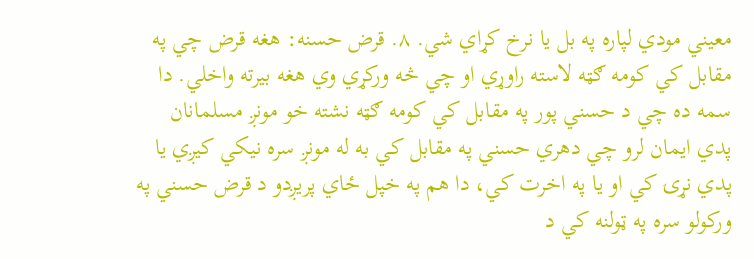معيني مودي لپاره په بل يا نرخ کړاي شي. ٨. قرض حسنه: هغه قرض چي په مقابل کي کومه ګټه لاسته راوړي او چي څه ورکړي وي هغه بيرته واخلي. دا سمه ده چي د حسني پور په مقابل کي کومه ګټه نشته خو مونږ مسلمانان پدي ايمان لرو چي دهري حسني په مقابل کي به له مونږ سره نيکي کيږي يا پدي نړۍ کي او يا په اخرت کي، دا هم په خپل ځاي پريږدو د قرض حسني په ورکولو سره په ټولنه کي د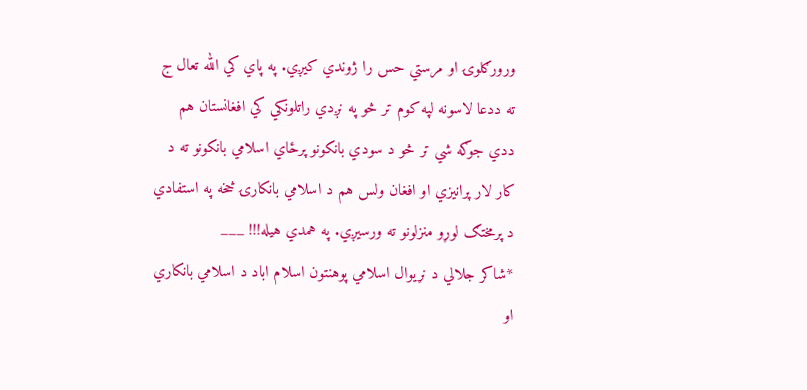ورورګلوۍ او مرستي حس را ژوندي کيږي. په پاي کي الله تعال ج ته ددعا لاسونه لپه کوم تر څو په نږدي راتلونکي کي افغانستان هم ددي جوګه شي تر څو د سودي بانکونو پرځاي اسلامي بانکونو ته د کار لار پرانيزي او افغان ولس هم د اسلامي بانکارۍ څخه په استفادي د پرمختګ لوړو منزلونو ته ورسيږي. په همدي هيله!!! ___
*شاکر جلالي د نړيوال اسلامي پوهنتون اسلام اباد د اسلامي بانکاري او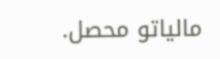مالياتو محصل.